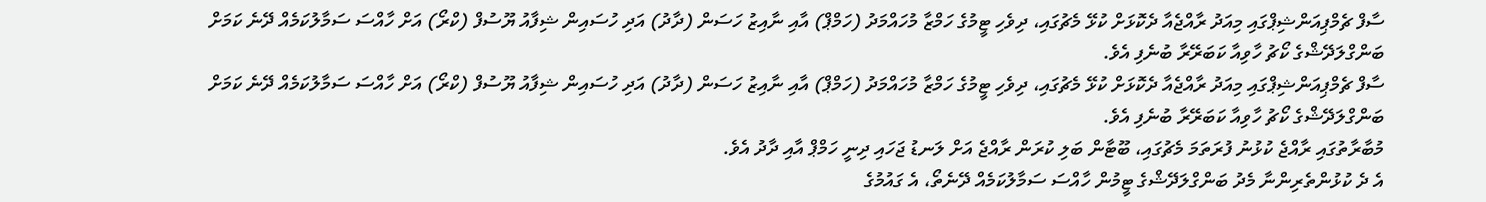ސާފް ޗެމްޕިއަންޝިޕްގައި މިއަދު ރާއްޖެއާ ދެކޮޅަށް ކުޅޭ މެޗުގައި، ދިވެހި ޓީމުގެ ހަމްޒާ މުހައްމަދު (ހަމްޕް) އާއި ނާއިޒު ހަސަން (ދާދު) އަދި ހުސައިން ޝިފާއު ޔޫސުފް (ކްރޯ) އަށް ހާއްސަ ސަމާލުކަމެއް ދޭނެ ކަމަށް ބަންގްލަދޭޝްގެ ކޯޗު ހާވިއާ ކަބަރޭރާ ބުނެފި އެވެ.
ސާފް ޗެމްޕިއަންޝިޕްގައި މިއަދު ރާއްޖެއާ ދެކޮޅަށް ކުޅޭ މެޗުގައި، ދިވެހި ޓީމުގެ ހަމްޒާ މުހައްމަދު (ހަމްޕް) އާއި ނާއިޒު ހަސަން (ދާދު) އަދި ހުސައިން ޝިފާއު ޔޫސުފް (ކްރޯ) އަށް ހާއްސަ ސަމާލުކަމެއް ދޭނެ ކަމަށް ބަންގްލަދޭޝްގެ ކޯޗު ހާވިއާ ކަބަރޭރާ ބުނެފި އެވެ.
މުބާރާތުގައި ރާއްޖެ ކުޅުނު ފުރަތަމަ މެޗުގައި، ބޫޓާން ބަލި ކުރަން ރާއްޖެ އަށް ލަނޑު ޖަހައި ދިނީ ހަމްޕް އާއި ދާދު އެވެ.
އެ ދެ ކުޅުންތެރިންނާ މެދު ބަންގްލަދޭޝްގެ ޓީމުން ހާއްސަ ސަމާލުކަމެއް ދޭނެތޯ، އެ ގައުމުގެ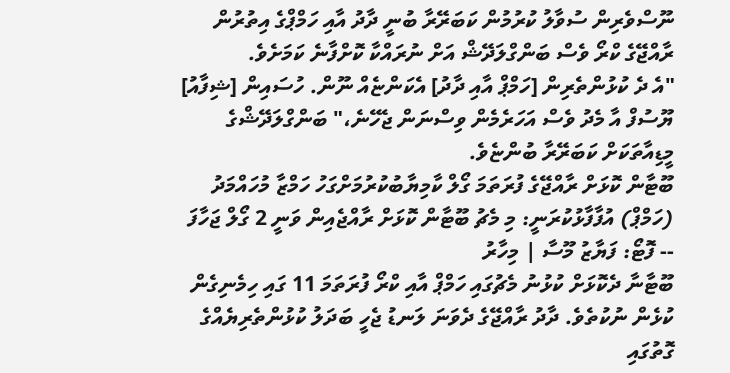ނޫސްވެރިން ސުވާލު ކުރުމުން ކަބަރޭރާ ބުނީ ދާދު އާއި ހަމްޕްގެ އިތުރުން ރާއްޖޭގެ ކްރޯ ވެސް ބަންގްލަދޭޝް އަށް ނުރައްކާ ކޮށްފާނެ ކަމަށެވެ.
"އެ ދެ ކުޅުންތެރިން [ހަމްޕް އާއި ދާދު] އެކަންޏެއް ނޫން. ހުސައިން [ޝިފާއު] ޔޫސުފް އާ މެދު ވެސް އަހަރެމެން ވިސްނަން ޖެހޭނެ،" ބަންގްލަދޭޝްގެ މީޑިއާތަކަށް ކަބަރޭރާ ބުންޏެވެ.
ބޫޓާން ކޮޅަށް ރާއްޖޭގެ ފުރަތަމަ ގޯލް ކާމިޔާބުކުރުމަށްގަހު ހަމްޒާ މުހައްމަދު (ހަމްޕް) އުފާފާޅުކުރަނީ: މި މެޗު ބޫޓާން ކޮޅަށް ރާއްޖެއިން ވަނީ 2 ގޯލް ޖަހާފަ -- ފޮޓޯ: ފަޔާޒު މޫސާ | މިހާރު
ބޫޓާނާ ދެކޮޅަށް ކުޅުނު މެޗުގައި ހަމްޕް އާއި ކްރޯ ފުރަތަމަ 11 ގައި ހިމެނިގެން ކުޅެން ނުކުތެވެ. ދާދު ރާއްޖޭގެ ދެވަނަ ލަނޑު ޖެހީ ބަދަލު ކުޅުންތެރިޔެއްގެ ގޮތުގައި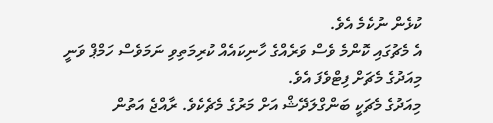ކުޅެން ނުކެމެ އެވެ.
އެ މެޗުގައި ކޮންމެ ވެސް ވަރެއްގެ ހާނިކައެއް ކުރިމަތިވި ނަމަވެސް ހަމްޕް ވަނީ މިއަދުގެ މެޗަށް ފިޓްވެފަ އެވެ.
މިއަދުގެ މެޗަކީ ބަންގްލަދޭޝް އަށް މަރުގެ މެޗެކެވެ. ރާއްޖެ އަތުން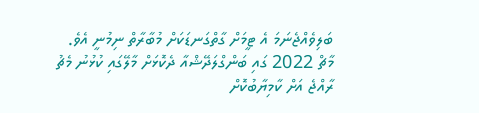ބަލިވެއްޖެނަމަ އެ ޓީމަށް ގާތްގަނޑަކަށް މުބާރާތް ނިމުނީ އެވެ.
މާޗް 2022 ގައި ބަންގްލަދޭޝްއާ ދެކޮޅަށް މާލޭގައި ކުޅުނު މެޗު ރާއްޖެ އަށް ކާމިޔާބުކޮށް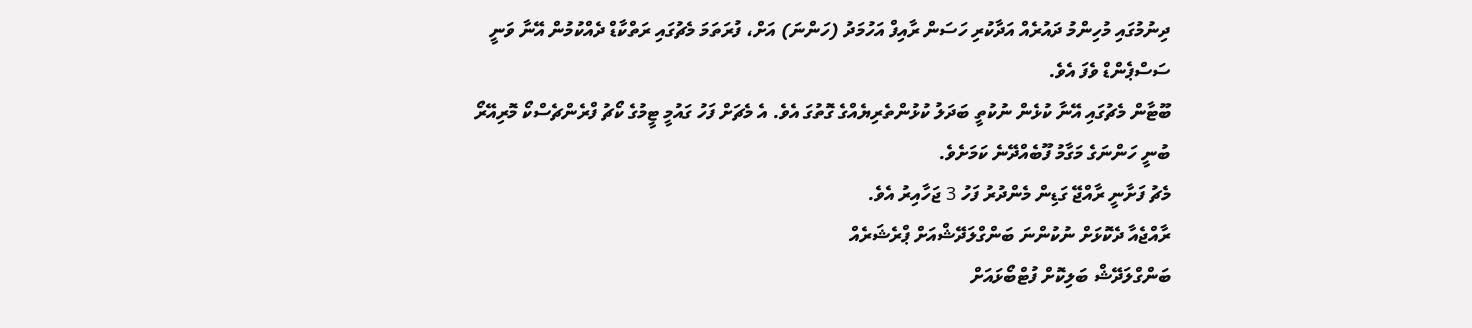ދިނުމުގައި މުހިންމު ދައުރެއް އަދާކުރި ހަސަން ރާއިފް އަހުމަދު (ހަންނަ) އަށް، ފުރަތަމަ މެޗުގައި ރަތްކާޑް ދެއްކުމުން އޭނާ ވަނީ ސަސްޕެންޑް ވެފަ އެވެ.
ބޫޓާން މެޗުގައި އޭނާ ކުޅެން ނުކުތީ ބަދަލު ކުޅުންތެރިޔެއްގެ ގޮތުގަ އެވެ. އެ މެޗަށް ފަހު ގައުމީ ޓީމުގެ ކޯޗު ފްރެންޗެސްކޯ މޮރިއޭރޯ ބުނީ ހަންނަގެ މަގާމު ފޫބެއްދޭނެ ކަމަށެވެ.
މެޗު ފަށާނީ ރާއްޖޭ ގަޑިން މެންދުރު ފަހު 3 ޖަހާއިރު އެވެ.
ރާއްޖެއާ ދެކޮޅަށް ނުކުންނަ ބަންގްލަދޭޝްއަށް ޕްރެޝަރެއް
ބަންގްލަދޭޝް ބަލިކޮށް ފުޓްބޯޅައަށް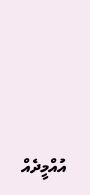އުއްމީދެއް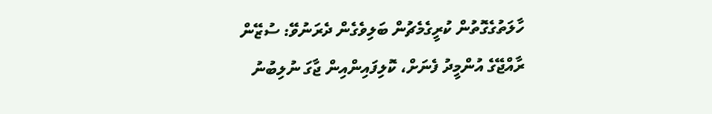ހާލަތުގެގޮތުން ކުރީގެމެޗުން ބަލިވެގެން ދެރަނުވޭ: ސުޒޭން
ރާއްޖޭގެ އުންމީދު ފެނަށް، ކޮލިފައިންއިން ޖާގަ ނުލިބުނު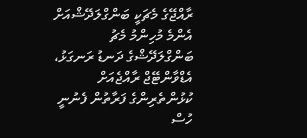ރާއްޖޭގެ މެޗަކީ ބަންގްލަދޭޝްއަށް އެންމެ މުހިންމު މެޗު
ބަންގްލަދޭޝްގެ ދަނޑު ރަނގަޅު، އެޑްވާންޓޭޖް ރާއްޖެއަށް
ކުޅުންތެރިންގެ ފަރާތުން ފެނުނީ ހުސް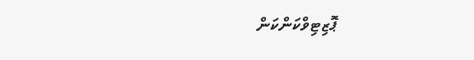ޕޮޒިޓިވްކަންކަން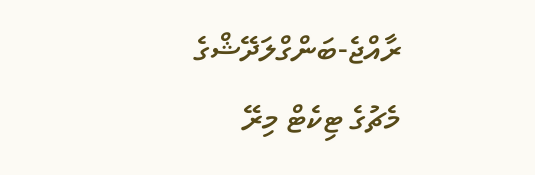ރާއްޖެ-ބަންގްލަދޭޝްގެ މެޗުގެ ޓިކެޓް މިރޭ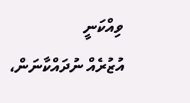ވިއްކަނީ
އުޒުރެއް ނުދައްކާނަން،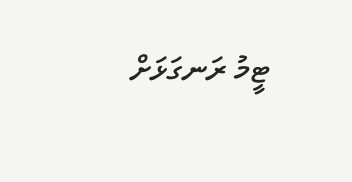ޓީމު ރަނގަޅަށް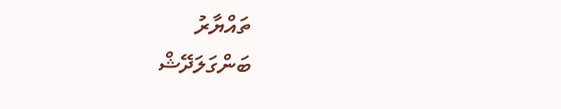ތައްޔާރު
ބަންގަލަދޭޝް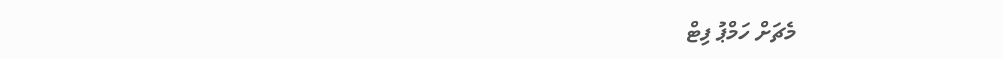މެޗަށް ހަމްޕު ފިޓް